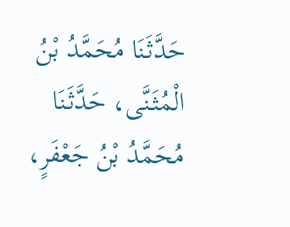حَدَّثَنَا مُحَمَّدُ بْنُ الْمُثَنَّى، حَدَّثَنَا مُحَمَّدُ بْنُ جَعْفَرٍ،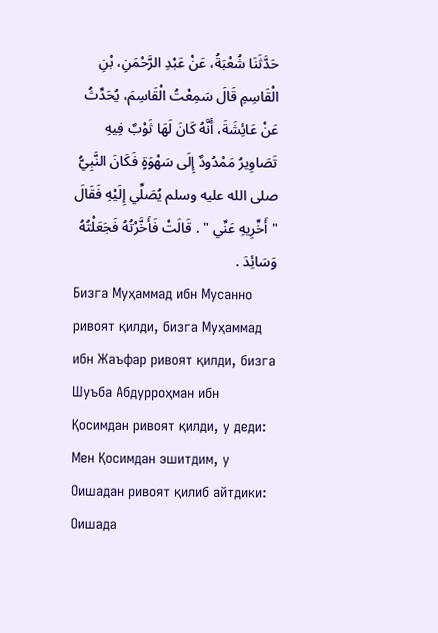حَدَّثَنَا شُعْبَةُ، عَنْ عَبْدِ الرَّحْمَنِ، بْنِ الْقَاسِمِ قَالَ سَمِعْتُ الْقَاسِمَ، يُحَدِّثُ عَنْ عَائِشَةَ، أَنَّهُ كَانَ لَهَا ثَوْبٌ فِيهِ تَصَاوِيرُ مَمْدُودٌ إِلَى سَهْوَةٍ فَكَانَ النَّبِيُّ صلى الله عليه وسلم يُصَلِّي إِلَيْهِ فَقَالَ " أَخِّرِيهِ عَنِّي " . قَالَتْ فَأَخَّرْتُهُ فَجَعَلْتُهُ وَسَائِدَ .
Бизга Муҳаммад ибн Мусанно ривоят қилди, бизга Муҳаммад ибн Жаъфар ривоят қилди, бизга Шуъба Абдурроҳман ибн Қосимдан ривоят қилди, у деди: Мен Қосимдан эшитдим, у Оишадан ривоят қилиб айтдики: Оишада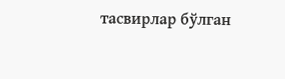тасвирлар бўлган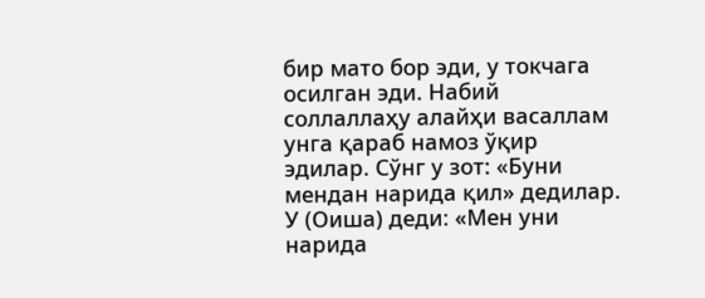бир мато бор эди, у токчага осилган эди. Набий соллаллаҳу алайҳи васаллам унга қараб намоз ўқир эдилар. Сўнг у зот: «Буни мендан нарида қил» дедилар. У (Оиша) деди: «Мен уни нарида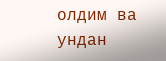олдим ва ундан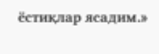ёстиқлар ясадим.»